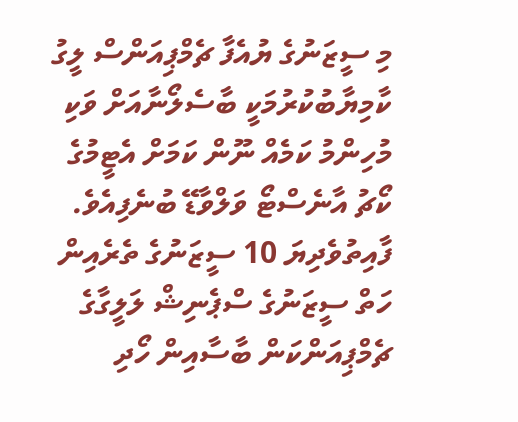މި ސީޒަނުގެ ޔުއެފާ ޗެމްޕިއަންސް ލީގު ކާމިޔާބުކުރުމަކީ ބާސެލޯނާއަށް ވަކި މުހިންމު ކަމެއް ނޫން ކަމަށް އެޓީމުގެ ކޯޗު އާނެސްޓޯ ވަލްވާޑޭ ބުނެފިއެވެ.
ފާއިތުވެދިޔަ 10 ސީޒަނުގެ ތެރެއިން ހަތް ސީޒަނުގެ ސްޕެނިޝް ލަލީގާގެ ޗެމްޕިއަންކަން ބާސާއިން ހޯދި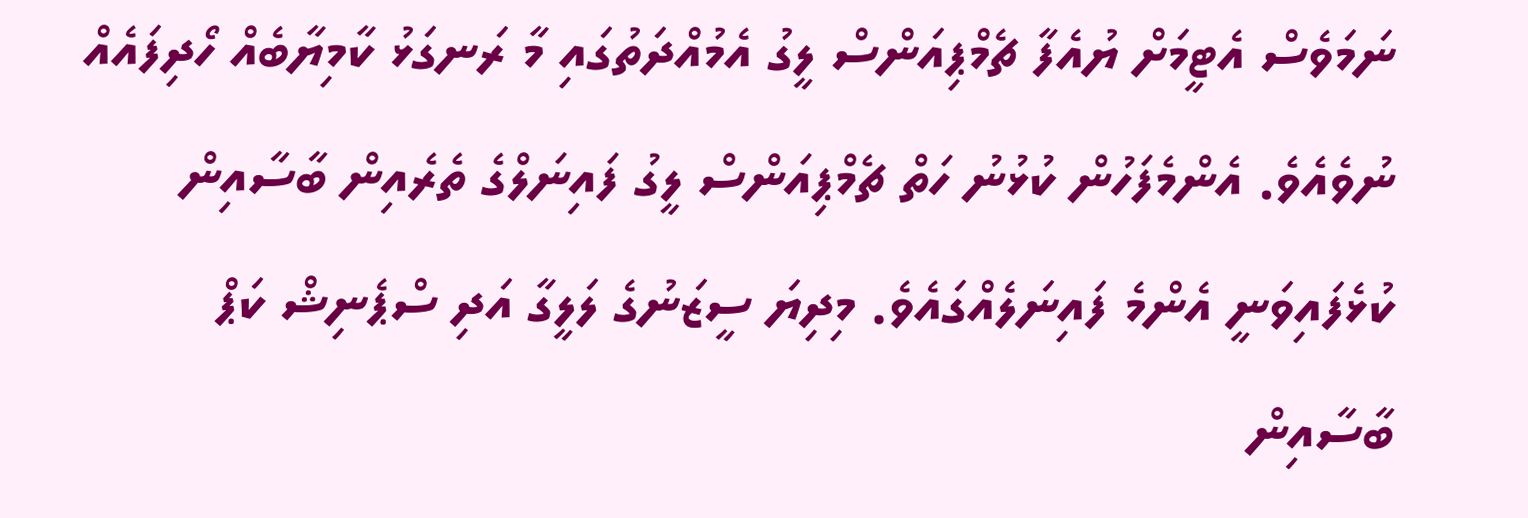ނަމަވެސް އެޓީމަށް ޔުއެފާ ޗެމްޕިއަންސް ލީގު އެމުއްދަތުގައި މާ ރަނގަޅު ކާމިޔާބެއް ހޯދިފައެއް ނުވެއެވެ. އެންމެފަހުން ކުޅުނު ހަތް ޗެމްޕިއަންސް ލީގު ފައިނަލްގެ ތެރެއިން ބާސާއިން ކުޅެފައިވަނީ އެންމެ ފައިނަލެއްގައެވެ. މިދިޔަ ސީޒަނުގެ ލަލީގާ އަދި ސްޕެނިޝް ކަޕް ބާސާއިން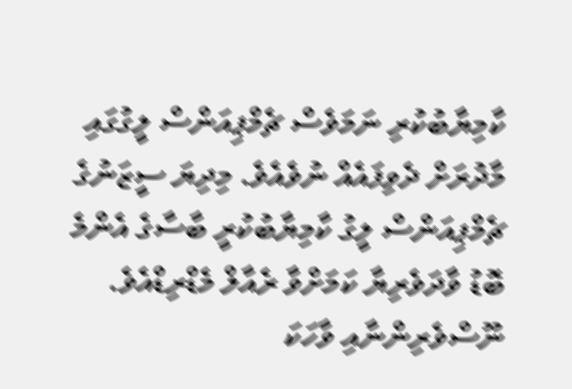ކާމިޔާބުކުރި ނަމަވެސް ޗެމްޕިއަންސް ލީގުގައި މާދުރަށް ދެވިފައެއް ނުވެއެވެ. މިދިޔަ ސީޒަނުގެ ޗެމްޕިއަންސް ލީގު ކާމިޔާބުކުރީ ބާސާގެ އެންމެ ބޮޑު ވާދަވެރިޔާ ކަމަށްވާ ރެއާލް މެޑްރިޑްއެވެ.
ނޫސްވެރިންނާއި ވާހަކަ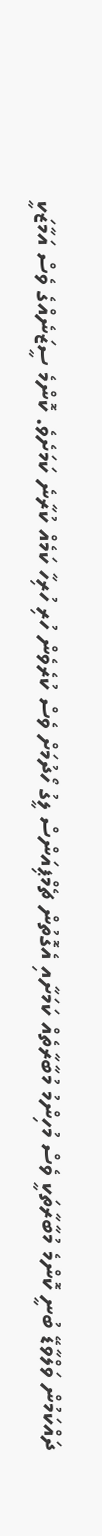ދައްކަމުން ވަލްވާޑޭ ބުނީ ކޮންމެ މުބާރާތަކީ ވެސް މުހިންމު މުބާރާތެއް ކަމަށާއި އެގޮތުން ޗެމްޕިއަންސް ލީގު ހޯދުމަށް ވެސް ކުރެވެން ހުރި ހުރިހާ ކަމެއް ކުރާނެ ކަމަށެވެ. ކޮންމެ ސީޒަނެއްގެ ވެސް އަމާޒަކީ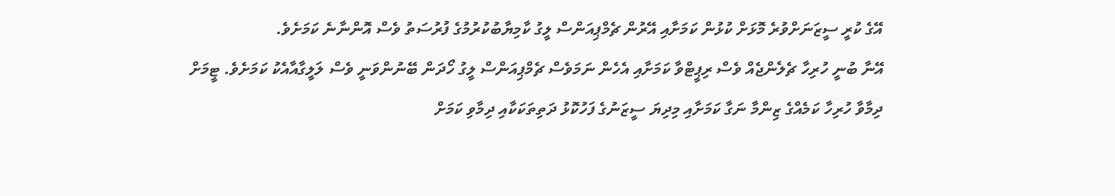އޭގެ ކުރީ ސީޒަނަށްވުރެ މޮޅަށް ކުޅުން ކަމަށާއި އޭރުން ޗެމްޕިއަންސް ލީގު ކާމިޔާބުކުރުމުގެ ފުރުސަތު ވެސް އޮންނާނެ ކަމަށެވެ.
އޭނާ ބުނީ ހުރިހާ ޗެލެންޖެއް ވެސް ރިޕީޓްވާ ކަމަށާއި އެހެން ނަމަވެސް ޗެމްޕިއަންސް ލީގު ހޯދަން ބޭނުންވަނީ ވެސް ލަލީގާއާއެކު ކަމަށެވެ. ޓީމަށް ދިމާވާ ހުރިހާ ކަމެއްގެ ޒިންމާ ނަގާ ކަމަށާއި މިދިޔަ ސީޒަނުގެ ފަހުކޮޅު ދަތިތަކަކާއި ދިމާވި ކަމަށް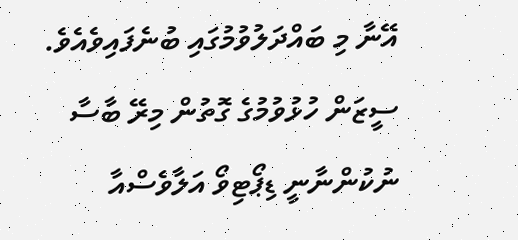އޭނާ މި ބައްދަލުވުމުގައި ބުނެފައިވެއެވެ.
ސީޒަން ހުޅުވުމުގެ ގޮތުން މިރޭ ބާސާ ނުކުންނާނީ ޑިޕޯޓިވޯ އަލާވެސްއާ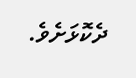ދެކޮޅަށެވެ.